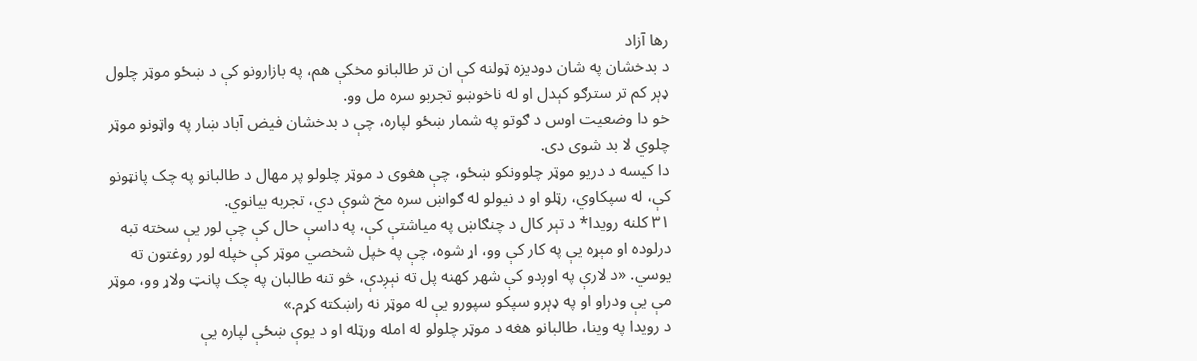رها آزاد
د بدخشان په شان دودیزه ټولنه کې ان تر طالبانو مخکې هم، په بازارونو کې د ښځو موټر چلول ډېر کم تر سترګو کېدل او له ناخوښو تجربو سره مل وو.
خو دا وضعیت اوس د ګوتو په شمار ښځو لپاره، چې د بدخشان فیض آباد ښار په واټونو موټر چلوي لا بد شوی دی.
دا کیسه د دریو موټر چلوونکو ښځو، چې هغوی د موټر چلولو پر مهال د طالبانو په چک پانټونو کې، له سپکاوي، رټلو او د نیولو له ګواښ سره مخ شوې دي، تجربه بیانوي.
۳۱ کلنه رویدا* د تېر کال د چنګاښ په میاشتې کې، په داسې حال کې چې لور یې سخته تبه درلوده او مېړه یې په کار کې وو، اړ شوه، چې په خپل شخصي موټر کې خپله لور روغتون ته یوسي. «د لارې په اوږدو کې شهر کهنه پل ته نېږدې، څو تنه طالبان په چک پانټ ولاړ وو، موټر مې یې ودراو او په ډېرو سپکو سپورو یې له موټر نه راښکته کړم.»
د رویدا په وینا، طالبانو هغه د موټر چلولو له امله ورټله او د یوې ښځې لپاره یې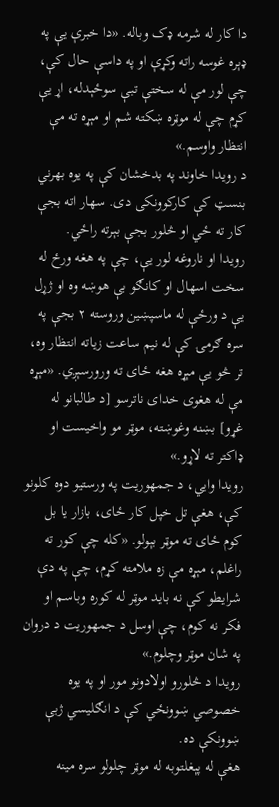دا کار له شرمه ډک وباله. «دا خبرې یې په ډېره غوسه راته وکړې او په داسې حال کې، چې لور مې له سختې تبې سوځېدله، اړ یې کړم چې له موټره ښکته شم او مېړه ته مې انتظار واوسم.»
د رویدا خاوند په بدخشان کې په یوه بهرني بنسټ کې کارکوونکی دی. سهار اته بجې کار ته ځي او څلور بجې بېرته راځي.
رویدا او ناروغه لور یې، چې په هغه ورځ له سخت اسهال او کانګو بې هوښه وه او ژړل یې د ورځې له ماسپښین وروسته ۲ بجې په سره ګرمۍ کې له نیم ساعت زیاته انتظار وه، تر څو یې مېړه هغه ځای ته ورورسېږي. «مېړه مې له هغوی خدای ناترسو [د طالبانو له غړو] بښنه وغوښته، موټر مو واخیست او ډاکتر ته لاړو.»
رویدا وايي، د جمهوریت په ورستیو دوه کلونو کې، هغې تل خپل کار ځای، بازار یا بل کوم ځای ته موټر بېولو. «کله چې کور ته راغلم، مېړه مې زه ملامته کړم، چې په دې شرایطو کې نه باید موټر له کوره وباسم او فکر نه کوم، چې اوسل د جمهوریت د دروان په شان موټر وچلوم.»
رویدا د څلورو اولادونو مور او په یوه خصوصي ښوونځي کې د انګلیسي ژبې ښوونکې ده.
هغې له پېغلتوبه له موټر چلولو سره مینه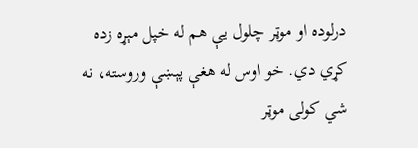درلوده او موټر چلول یې هم له خپل مېړه زده کړي دي. خو اوس له هغې پېښې وروسته، نه شي کولی موټر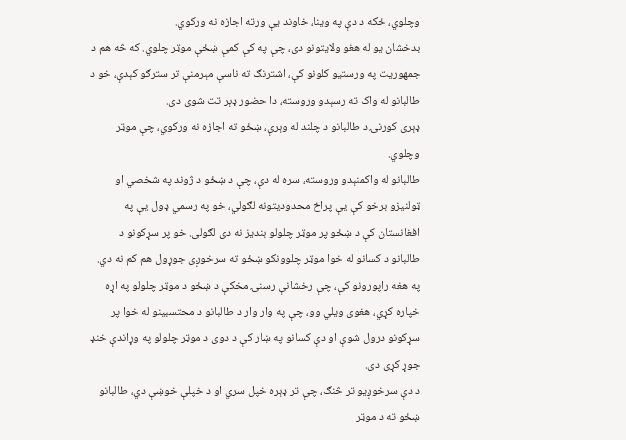وچلوي، ځکه د دې په وینا، خاوند یې ورته اجازه نه ورکوي.
بدخشان یو له هغو ولایتونو دی، چې په کې کمې ښځې موټر چلوي. که څه هم د جمهوریت په ورستیو کلونو کې، اشترنګ ته ناسې مېرمنې تر سترګو کېدې، خو د طالبانو له واک ته رسېدو وروسته، دا حضور ډېر تت شوی دی.
ډېری کورنۍ د طالبانو د چلند له وېرې، ښځو ته اجازه نه ورکوي، چې موټر وچلوي.
طالبانو له واکمنېدو وروسته، سره له دې، چې د ښځو د ژوند په شخصي او ټولنیزو برخو کې یې پراخ محدودیتونه لګولي، خو په رسمي ډول یې په افغانستان کې د ښځو پر موټر چلولو بندیز نه دی لګولی. خو پر سړکونو د طالبانو د کسانو له خوا موټر چلوونکو ښځو ته سرخوږی جوړول هم کم نه دي.
په هغه راپورونو کې، چې رخشانې رسنۍ مخکې د ښځو د موټر چلولو په اړه خپاره کړي، هغوی ویلي وو، چې په وار وار د طالبانو د محتسبینو له خوا پر سړکونو درول شوې او دې کسانو په ښار کې د دوی د موټر چلولو په وړاندې خنډ جوړ کړی دی.
د دې سرخوږیو تر څنګ، چې تر ډېره خپل سري او د خپلې خوښې دي، طالبانو ښځو ته د موټر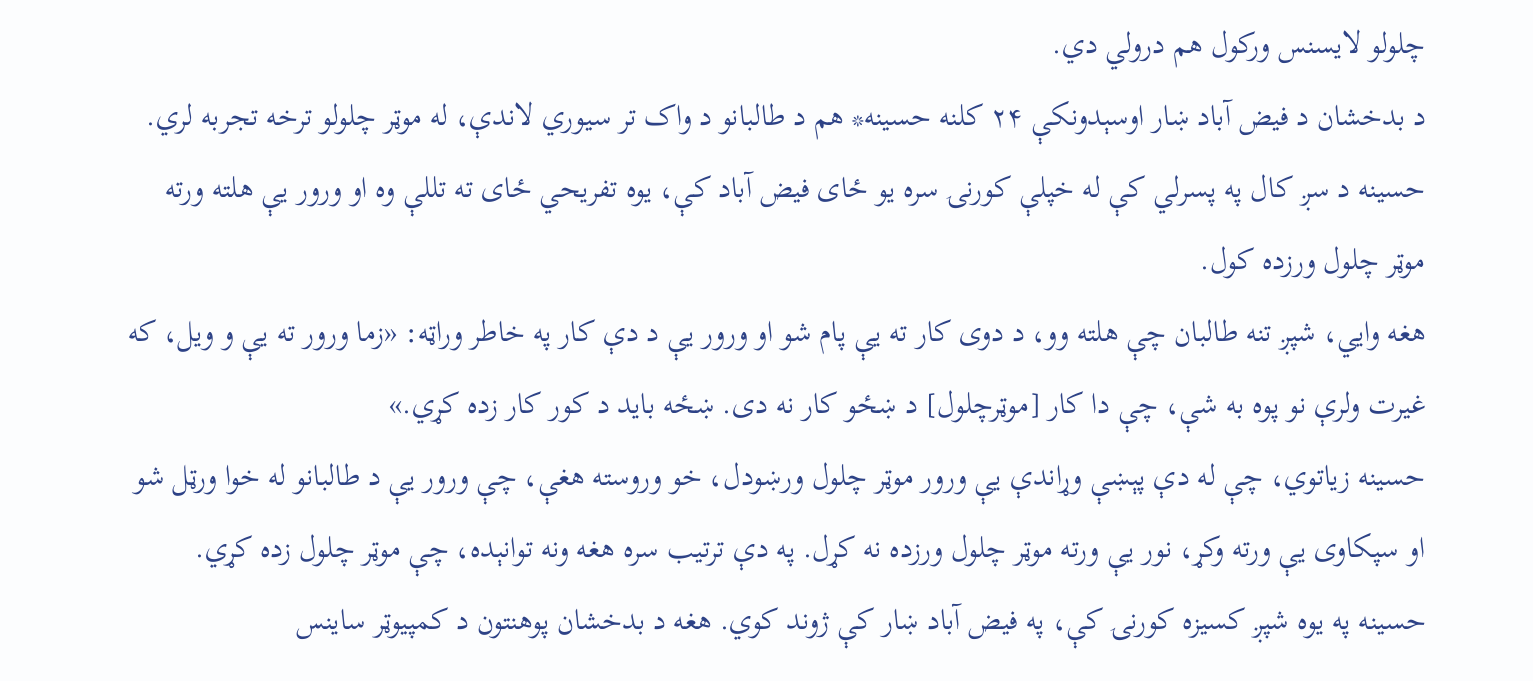چلولو لایسنس ورکول هم درولي دي.
د بدخشان د فیض آباد ښار اوسېدونکې ۲۴ کلنه حسینه* هم د طالبانو د واک تر سیوري لاندې، له موټر چلولو ترخه تجربه لري. حسینه د سږ کال په پسرلي کې له خپلې کورنۍ سره یو ځای فیض آباد کې، یوه تفریحي ځای ته تللې وه او ورور یې هلته ورته موټر چلول ورزده کول.
هغه وايي، شپږ تنه طالبان چې هلته وو، د دوی کار ته یې پام شو او ورور یې د دې کار په خاطر وراټه: «زما ورور ته یې و ویل، که غیرت ولرې نو پوه به شې، چې دا کار [موټرچلول] د ښځو کار نه دی. ښځه باید د کور کار زده کړي.»
حسینه زیاتوي، چې له دې پېښې وړاندې یې ورور موټر چلول ورښودل، خو وروسته هغې، چې ورور یې د طالبانو له خوا ورټل شو او سپکاوی یې ورته وکړ، نور یې ورته موټر چلول ورزده نه کړل. په دې ترتیب سره هغه ونه توانېده، چې موټر چلول زده کړي.
حسینه په یوه شپږ کسیزه کورنۍ کې، په فیض آباد ښار کې ژوند کوي. هغه د بدخشان پوهنتون د کمپیوټر ساینس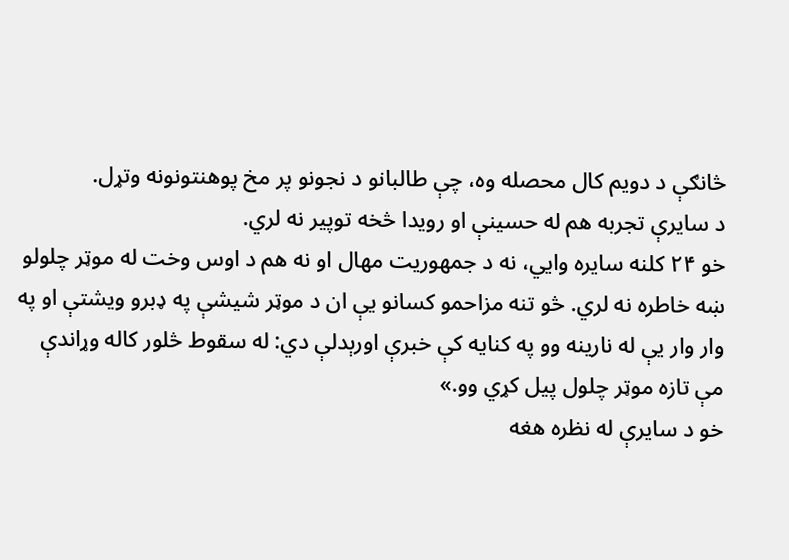څانګې د دویم کال محصله وه، چې طالبانو د نجونو پر مخ پوهنتونونه وتړل.
د سایرې تجربه هم له حسینې او رویدا څخه توپیر نه لري.
خو ۲۴ کلنه سایره وايي، نه د جمهوریت مهال او نه هم د اوس وخت له موټر چلولو ښه خاطره نه لري. څو تنه مزاحمو کسانو یې ان د موټر شیشې په ډبرو ویشتې او په وار وار یې له نارینه وو په کنایه کې خبرې اورېدلې دي: له سقوط څلور کاله وړاندې مې تازه موټر چلول پیل کړي وو.»
خو د سایرې له نظره هغه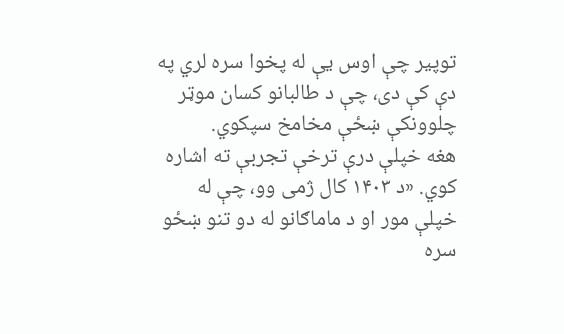توپیر چې اوس یې له پخوا سره لري په دې کې دی، چې د طالبانو کسان موټر چلوونکې ښځې مخامخ سپکوي.
هغه خپلې درې ترخې تجربې ته اشاره کوي. «د ۱۴۰۳ کال ژمی وو، چې له خپلې مور او د ماماګانو له دو تنو ښځو سره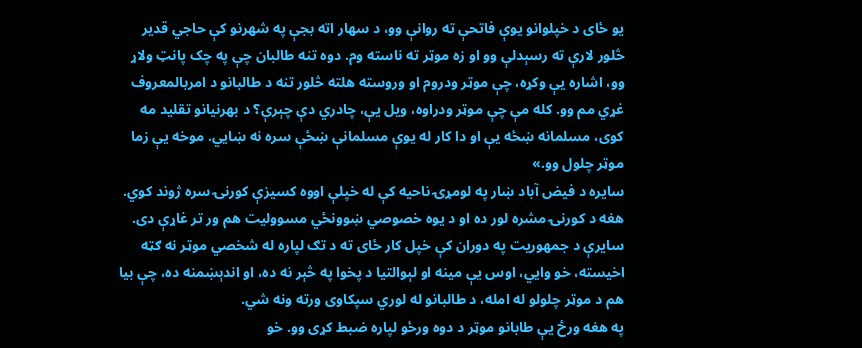یو ځای د خپلوانو یوې فاتحې ته روانې وو، د سهار اته بجې په شهرنو کې حاجي قدیر څلور لارې ته رسېدلې وو او زه موټر ته ناسته وم. دوه تنه طالبان چې په چک پانټ ولاړ وو، اشاره یې وکړه، چې موټر ودروم او وروسته هلته څلور تنه د طالبانو د امربالمعروف غړي مم وو. کله مې چې موټر ودراوه، ویل یې، چادري دې چېرې؟ د بهرنیانو تقلید مه کوی، مسلمانه ښځه یې او دا کار له یوې مسلمانې ښځې سره نه ښايي. موخه یې زما موټر چلول وو.»
سایره د فیض آباد ښار په لومړۍ ناحیه کې له خپلې اووه کسیزې کورنۍ سره ژوند کوي. هغه د کورنۍ مشره لور ده او د یوه خصوصي ښوونځي مسوولیت هم ور تر غاړې دی.
سایرې د جمهوریت په دوران کې خپل کار ځای ته د تګ لپاره له شخصي موټر نه ګټه اخیسته، خو وايي، اوس یې مینه او لېوالتیا د پخوا په څېر نه ده، او اندېښمنه ده، چې بیا هم د موټر چلولو له امله، د طالبانو له لوري سپکاوی ورته ونه شي.
په هغه ورځ یې طابانو موټر د دوه ورځو لپاره ضبط کړی وو. خو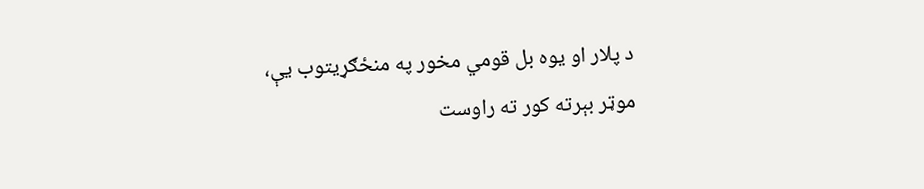د پلار او یوه بل قومي مخور په منځګړیتوب یې، موټر بېرته کور ته راوست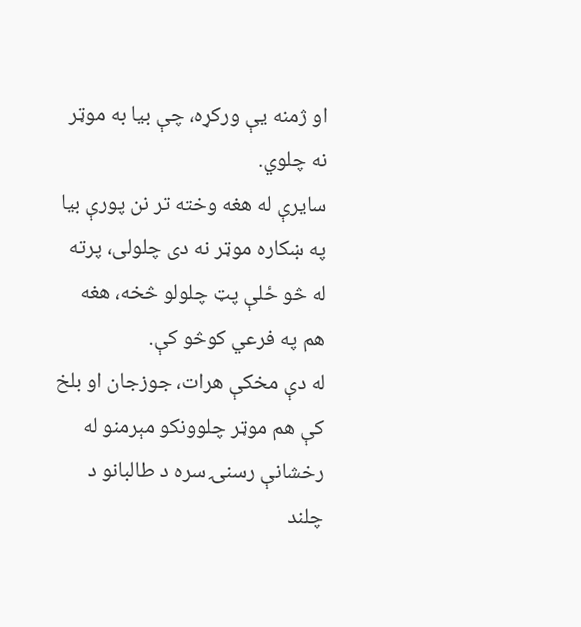او ژمنه یې ورکړه، چې بیا به موټر نه چلوي.
سایرې له هغه وخته تر نن پورې بیا په ښکاره موټر نه دی چلولی، پرته له څو ځلې پټ چلولو څخه، هغه هم په فرعي کوڅو کې.
له دې مخکې هرات، جوزجان او بلخ کې هم موټر چلوونکو مېرمنو له رخشانې رسنۍ سره د طالبانو د چلند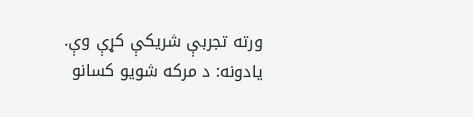ورته تجربې شريکې کړې وې.
یادونه: د مرکه شویو کسانو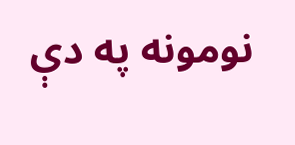نومونه په دې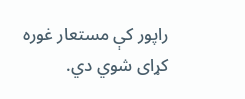راپور کې مستعار غوره کړای شوي دي.